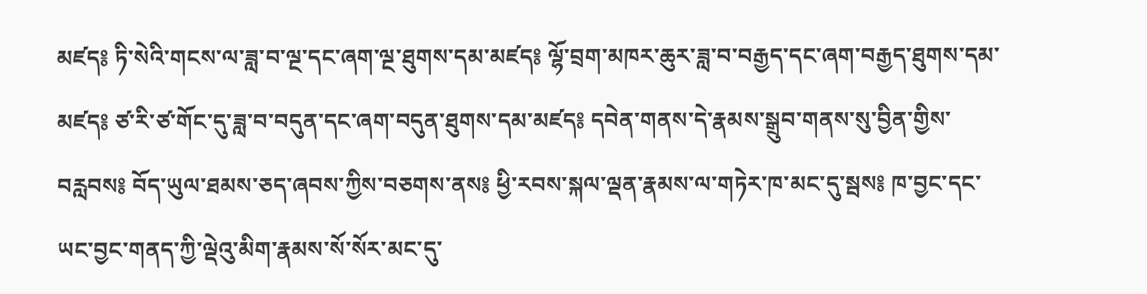མཛད༔ ཏི་སེའི་གངས་ལ་ཟླ་བ་ལྔ་དང་ཞག་ལྔ་ཐུགས་དམ་མཛད༔ ལྷོ་བྲག་མཁར་ཆུར་ཟླ་བ་བརྒྱད་དང་ཞག་བརྒྱད་ཐུགས་དམ་མཛད༔ ཙ་རི་ཙ་གོང་དུ་ཟླ་བ་བདུན་དང་ཞག་བདུན་ཐུགས་དམ་མཛད༔ དབེན་གནས་དེ་རྣམས་སྒྲུབ་གནས་སུ་བྱིན་གྱིས་བརླབས༔ བོད་ཡུལ་ཐམས་ཅད་ཞབས་ཀྱིས་བཅགས་ནས༔ ཕྱི་རབས་སྐལ་ལྡན་རྣམས་ལ་གཏེར་ཁ་མང་དུ་སྦས༔ ཁ་བྱང་དང་ཡང་བྱང་གནད་ཀྱི་ལྡེའུ་མིག་རྣམས་སོ་སོར་མང་དུ་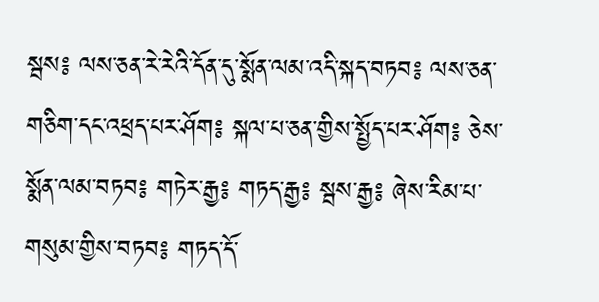སྦས༔ ལས་ཅན་རེ་རེའི་དོན་དུ་སྨོན་ལམ་འདི་སྐད་བཏབ༔ ལས་ཅན་གཅིག་དང་འཕྲད་པར་ཤོག༔ སྐལ་པ་ཅན་གྱིས་སྤྱོད་པར་ཤོག༔ ཅེས་སྨོན་ལམ་བཏབ༔ གཏེར་རྒྱ༔ གཏད་རྒྱ༔ སྦས་རྒྱ༔ ཞེས་རིམ་པ་གསུམ་གྱིས་བཏབ༔ གཏད་དོ་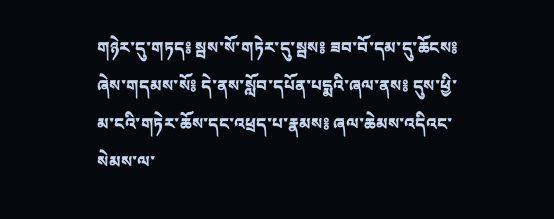གཉེར་དུ་གཏད༔ སྦས་སོ་གཏེར་དུ་སྦས༔ ཟབ་བོ་དམ་དུ་ཆོངས༔ ཞེས་གདམས་སོ༔ དེ་ནས་སློབ་དཔོན་པདྨའི་ཞལ་ནས༔ དུས་ཕྱི་མ་ངའི་གཏེར་ཆོས་དང་འཕྲད་པ་རྣམས༔ ཞལ་ཆེམས་འདིའང་སེམས་ལ་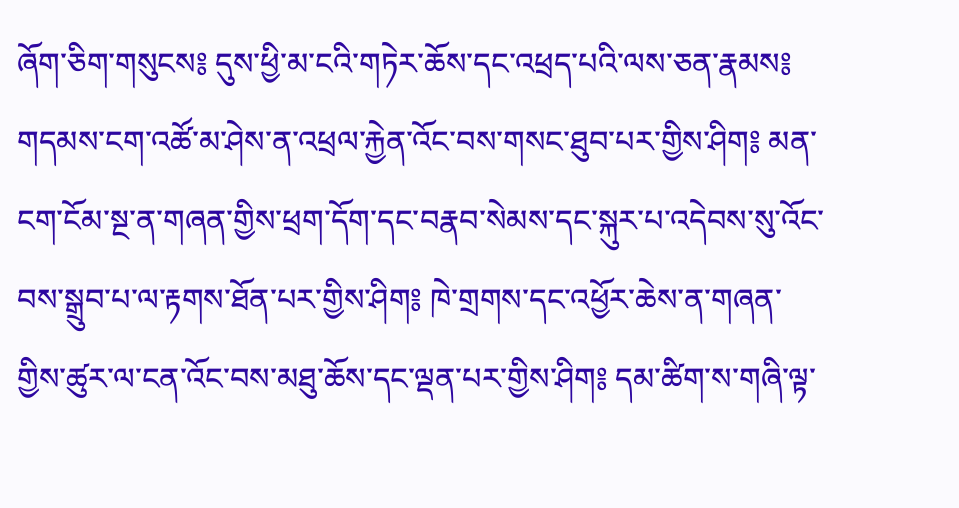ཞོག་ཅིག་གསུངས༔ དུས་ཕྱི་མ་ངའི་གཏེར་ཆོས་དང་འཕྲད་པའི་ལས་ཅན་རྣམས༔ གདམས་ངག་འཚོ་མ་ཤེས་ན་འཕྲལ་རྐྱེན་འོང་བས་གསང་ཐུབ་པར་གྱིས་ཤིག༔ མན་ངག་ངོམ་སྔ་ན་གཞན་གྱིས་ཕྲག་དོག་དང་བརྣབ་སེམས་དང་སྐུར་པ་འདེབས་སུ་འོང་བས་སྒྲུབ་པ་ལ་རྟགས་ཐོན་པར་གྱིས་ཤིག༔ ཁེ་གྲགས་དང་འཕྱོར་ཆེས་ན་གཞན་གྱིས་ཚུར་ལ་ངན་འོང་བས་མཐུ་ཆོས་དང་ལྡན་པར་གྱིས་ཤིག༔ དམ་ཚིག་ས་གཞི་ལྟ་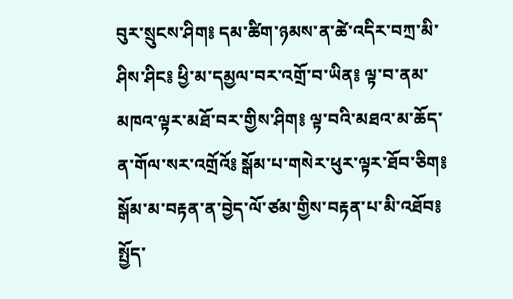བུར་སྲུངས་ཤིག༔ དམ་ཚིག་ཉམས་ན་ཚེ་འདིར་བཀྲ་མི་ཤིས་ཤིང༔ ཕྱི་མ་དམྱལ་བར་འགྲོ་བ་ཡིན༔ ལྟ་བ་ནམ་མཁའ་ལྟར་མཐོ་བར་གྱིས་ཤིག༔ ལྟ་བའི་མཐའ་མ་ཆོད་ན་གོལ་སར་འགྲོའོ༔ སྒོམ་པ་གསེར་ཕུར་ལྟར་ཐོབ་ཅིག༔ སྒོམ་མ་བརྟན་ན་བྱེད་ལོ་ཙམ་གྱིས་བརྟན་པ་མི་འཐོབ༔ སྤྱོད་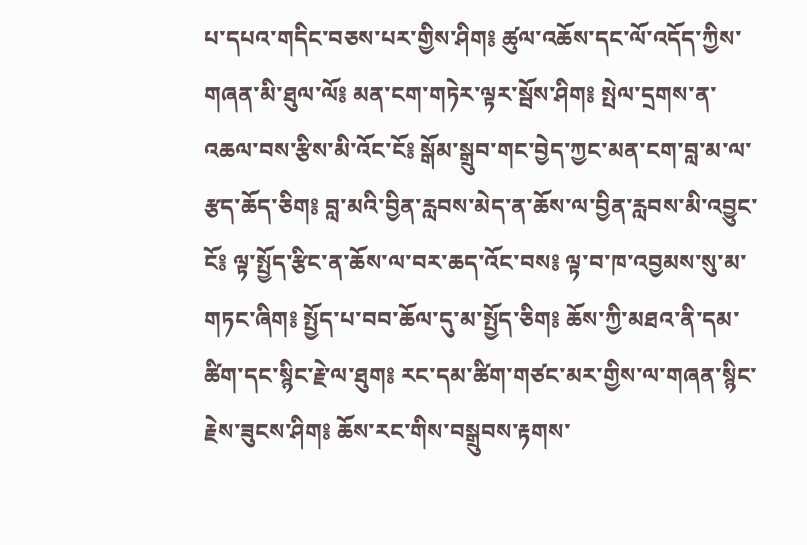པ་དཔའ་གདིང་བཅས་པར་གྱིས་ཤིག༔ ཚུལ་འཆོས་དང་ལོ་འདོད་ཀྱིས་གཞན་མི་ཐུལ་ལོ༔ མན་ངག་གཏེར་ལྟར་སྦོས་ཤིག༔ སྤེལ་དྲགས་ན་འཆལ་བས་རྩིས་མི་འོང་ངོ༔ སྒོམ་སྒྲུབ་གང་བྱེད་ཀྱང་མན་ངག་བླ་མ་ལ་རྩད་ཆོད་ཅིག༔ བླ་མའི་བྱིན་རླབས་མེད་ན་ཆོས་ལ་བྱིན་རླབས་མི་འབྱུང་ངོ༔ ལྟ་སྤྱོད་རྩིང་ན་ཆོས་ལ་བར་ཆད་འོང་བས༔ ལྟ་བ་ཁ་འབྱམས་སུ་མ་གཏང་ཞིག༔ སྤྱོད་པ་བབ་ཆོལ་དུ་མ་སྤྱོད་ཅིག༔ ཆོས་ཀྱི་མཐའ་ནི་དམ་ཚིག་དང་སྙིང་རྗེ་ལ་ཐུག༔ རང་དམ་ཚིག་གཙང་མར་གྱིས་ལ་གཞན་སྙིང་རྗེས་ཟུངས་ཤིག༔ ཆོས་རང་གིས་བསྒྲུབས་རྟགས་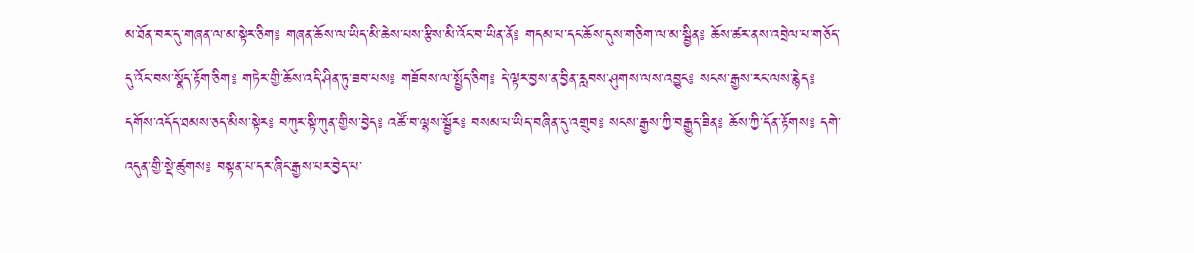མ་ཐོན་བར་དུ་གཞན་ལ་མ་སྟེར་ཅིག༔ གཞན་ཆོས་ལ་ཡིད་མི་ཆེས་པས་རྩིས་མི་འོང་བ་ཡིན་ནོ༔ གདམ་པ་དང་ཆོས་དུས་གཅིག་ལ་མ་སྦྱིན༔ ཆོས་ཚར་ནས་འབྲེལ་པ་གཅོད་དུ་འོང་བས་སྣོད་རྟོག་ཅིག༔ གཏེར་གྱི་ཆོས་འདི་ཤིན་ཏུ་ཟབ་པས༔ གཟོབས་ལ་སྤྱོད་ཅིག༔ དེ་ལྟར་བྱས་ན་བྱིན་རླབས་ཤུགས་ལས་འབྱུང༔ སངས་རྒྱས་རང་ལས་རྙེད༔ དགོས་འདོད་ཐམས་ཅད་མིས་སྟེར༔ བཀུར་སྟི་ཀུན་གྱིས་བྱེད༔ འཚོ་བ་ལྷས་སྦྱོར༔ བསམ་པ་ཡིད་བཞིན་དུ་འགྲུབ༔ སངས་རྒྱས་ཀྱི་བརྒྱུད་ཟིན༔ ཆོས་ཀྱི་དོན་རྟོགས༔ དགེ་འདུན་གྱི་སྡེ་ཚུགས༔ བསྟན་པ་དར་ཞིང་རྒྱས་པར་བྱེད་པ་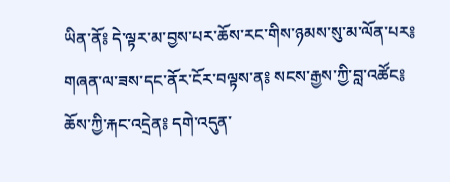ཡིན་ནོ༔ དེ་ལྟར་མ་བྱས་པར་ཆོས་རང་གིས་ཉམས་སུ་མ་ལོན་པར༔ གཞན་ལ་ཟས་དང་ནོར་ངོར་བལྟས་ན༔ སངས་རྒྱས་ཀྱི་བླ་འཚོང༔ ཆོས་ཀྱི་རྐང་འདྲེན༔ དགེ་འདུན་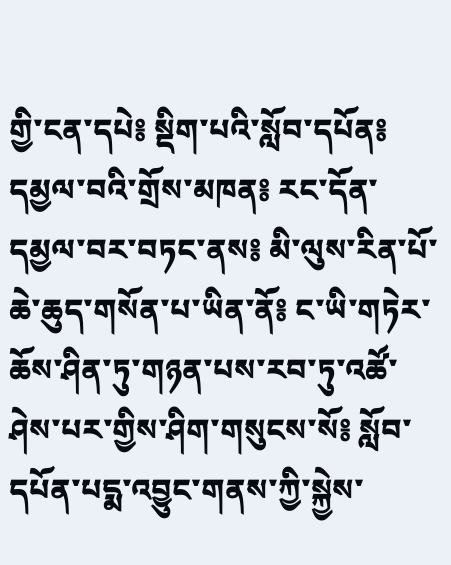གྱི་ངན་དཔེ༔ སྡིག་པའི་སློབ་དཔོན༔ དམྱལ་བའི་གྲོས་མཁན༔ རང་དོན་དམྱལ་བར་བཏང་ནས༔ མི་ལུས་རིན་པོ་ཆེ་ཆུད་གསོན་པ་ཡིན་ནོ༔ ང་ཡི་གཏེར་ཆོས་ཤིན་ཏུ་གཉན་པས་རབ་ཏུ་འཚོ་ཤེས་པར་གྱིས་ཤིག་གསུངས་སོ༔ སློབ་དཔོན་པདྨ་འབྱུང་གནས་ཀྱི་སྐྱེས་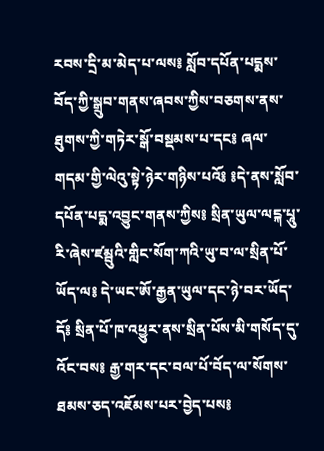རབས་དྲི་མ་མེད་པ་ལས༔ སློབ་དཔོན་པདྨས་བོད་ཀྱི་སྒྲུབ་གནས་ཞབས་ཀྱིས་བཅགས་ནས་ཐུགས་ཀྱི་གཏེར་སྒོ་བསྡམས་པ་དང༔ ཞལ་གདམ་གྱི་ལེའུ་སྟེ་ཉེར་གཉིས་པའོ༔ ༔དེ་ནས་སློབ་དཔོན་པདྨ་འབྱུང་གནས་ཀྱིས༔ སྲིན་ཡུལ་ལངྐ་པཱུ་རི་ཞེས་ཛམྦུའི་གླིང་སོག་ཀའི་ཡུ་བ་ལ་སྲིན་པོ་ཡོད་ལ༔ དེ་ཡང་ཨོ་རྒྱན་ཡུལ་དང་ཉེ་བར་ཡོད་དོ༔ སྲིན་པོ་ཁ་འཕྱུར་ནས་སྲིན་པོས་མི་གསོད་དུ་འོང་བས༔ རྒྱ་གར་དང་བལ་པོ་བོད་ལ་སོགས་ཐམས་ཅད་འཇོམས་པར་བྱེད་པས༔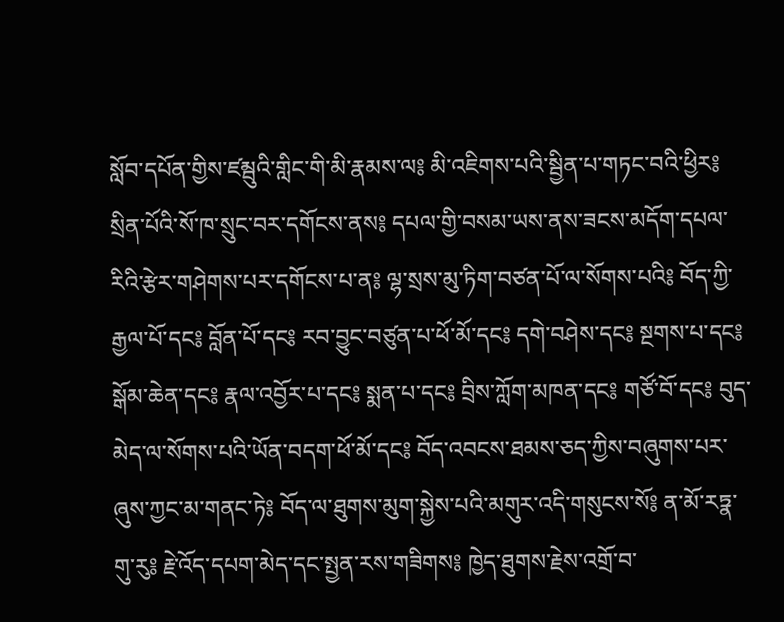སློབ་དཔོན་གྱིས་ཛམྦུའི་གླིང་གི་མི་རྣམས་ལ༔ མི་འཇིགས་པའི་སྦྱིན་པ་གཏང་བའི་ཕྱིར༔ སྲིན་པོའི་སོ་ཁ་སྲུང་བར་དགོངས་ནས༔ དཔལ་གྱི་བསམ་ཡས་ནས་ཟངས་མདོག་དཔལ་རིའི་རྩེར་གཤེགས་པར་དགོངས་པ་ན༔ ལྷ་སྲས་མུ་ཏིག་བཙན་པོ་ལ་སོགས་པའི༔ བོད་ཀྱི་རྒྱལ་པོ་དང༔ བློན་པོ་དང༔ རབ་བྱུང་བཙུན་པ་ཕོ་མོ་དང༔ དགེ་བཤེས་དང༔ སྔགས་པ་དང༔ སྒོམ་ཆེན་དང༔ རྣལ་འབྱོར་པ་དང༔ སྨན་པ་དང༔ བྲིས་ཀློག་མཁན་དང༔ གཙོ་བོ་དང༔ བུད་མེད་ལ་སོགས་པའི་ཡོན་བདག་ཕོ་མོ་དང༔ བོད་འབངས་ཐམས་ཅད་ཀྱིས་བཞུགས་པར་ཞུས་ཀྱང་མ་གནང་ཏེ༔ བོད་ལ་ཐུགས་མུག་སྐྱེས་པའི་མགུར་འདི་གསུངས་སོ༔ ན་མོ་རཏྣ་གུ་རུ༔ རྗེ་འོད་དཔག་མེད་དང་སྤྱན་རས་གཟིགས༔ ཁྱེད་ཐུགས་རྗེས་འགྲོ་བ་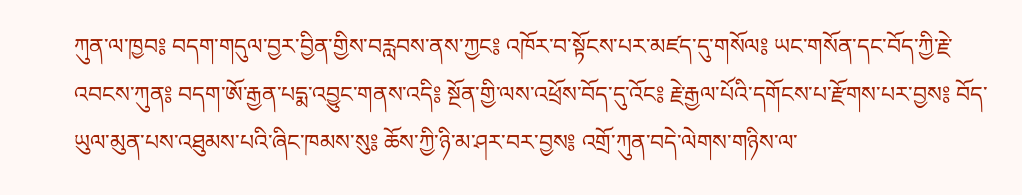ཀུན་ལ་ཁྱབ༔ བདག་གདུལ་བྱར་བྱིན་གྱིས་བརླབས་ནས་ཀྱང༔ འཁོར་བ་སྟོངས་པར་མཛད་དུ་གསོལ༔ ཡང་གསོན་དང་བོད་ཀྱི་རྗེ་འབངས་ཀུན༔ བདག་ཨོ་རྒྱན་པདྨ་འབྱུང་གནས་འདི༔ སྔོན་གྱི་ལས་འཕྲོས་བོད་དུ་འོང༔ རྗེ་རྒྱལ་པོའི་དགོངས་པ་རྫོགས་པར་བྱས༔ བོད་ཡུལ་མུན་པས་འཐུམས་པའི་ཞིང་ཁམས་སུ༔ ཆོས་ཀྱི་ཉི་མ་ཤར་བར་བྱས༔ འགྲོ་ཀུན་བདེ་ལེགས་གཉིས་ལ་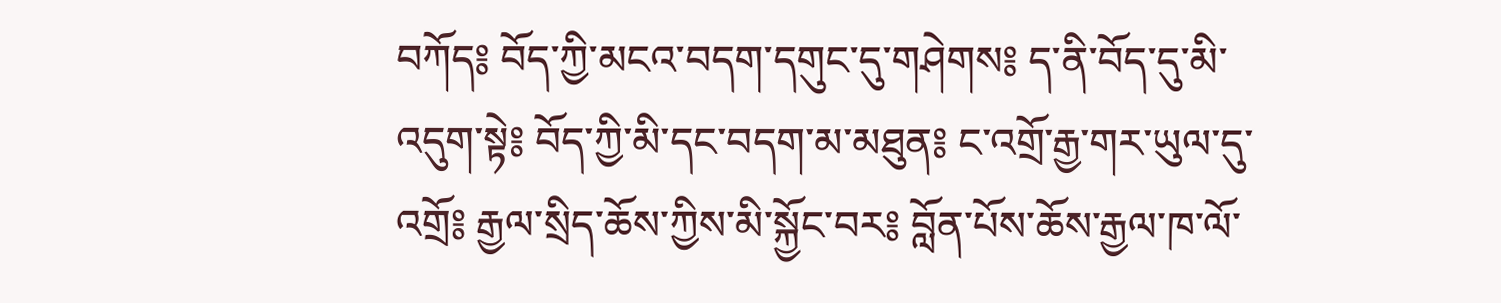བཀོད༔ བོད་ཀྱི་མངའ་བདག་དགུང་དུ་གཤེགས༔ ད་ནི་བོད་དུ་མི་འདུག་སྟེ༔ བོད་ཀྱི་མི་དང་བདག་མ་མཐུན༔ ང་འགྲོ་རྒྱ་གར་ཡུལ་དུ་འགྲོ༔ རྒྱལ་སྲིད་ཆོས་ཀྱིས་མི་སྐྱོང་བར༔ བློན་པོས་ཆོས་རྒྱལ་ཁ་ལོ་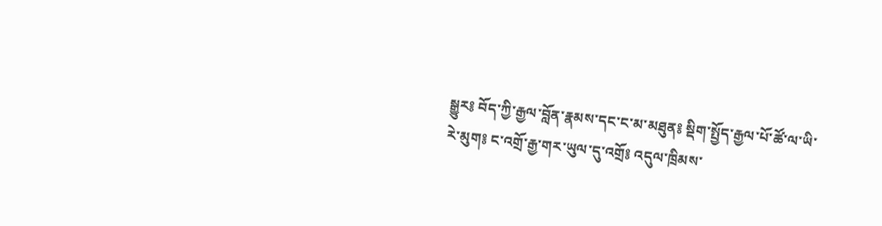སྒྱུར༔ བོད་ཀྱི་རྒྱལ་བློན་རྣམས་དང་ང་མ་མཐུན༔ སྡིག་སྤྱོད་རྒྱལ་པོ་ཚོ་ལ་ཡི་རེ་མུག༔ ང་འགྲོ་རྒྱ་གར་ཡུལ་དུ་འགྲོ༔ འདུལ་ཁྲིམས་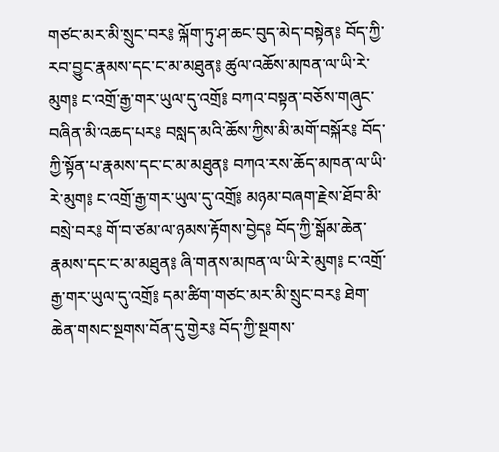གཙང་མར་མི་སྲུང་བར༔ ལྐོག་ཏུ་ཤ་ཆང་བུད་མེད་བསྟེན༔ བོད་ཀྱི་རབ་བྱུང་རྣམས་དང་ང་མ་མཐུན༔ ཚུལ་འཆོས་མཁན་ལ་ཡི་རེ་མུག༔ ང་འགྲོ་རྒྱ་གར་ཡུལ་དུ་འགྲོ༔ བཀའ་བསྟན་བཅོས་གཞུང་བཞིན་མི་འཆད་པར༔ བསླད་མའི་ཆོས་ཀྱིས་མི་མགོ་བསྐོར༔ བོད་ཀྱི་སྟོན་པ་རྣམས་དང་ང་མ་མཐུན༔ བཀའ་རས་ཆོད་མཁན་ལ་ཡི་རེ་མུག༔ ང་འགྲོ་རྒྱ་གར་ཡུལ་དུ་འགྲོ༔ མཉམ་བཞག་རྗེས་ཐོབ་མི་བསྲེ་བར༔ གོ་བ་ཙམ་ལ་ཉམས་རྟོགས་བྱེད༔ བོད་ཀྱི་སྒོམ་ཆེན་རྣམས་དང་ང་མ་མཐུན༔ ཞི་གནས་མཁན་ལ་ཡི་རེ་མུག༔ ང་འགྲོ་རྒྱ་གར་ཡུལ་དུ་འགྲོ༔ དམ་ཚིག་གཙང་མར་མི་སྲུང་བར༔ ཐེག་ཆེན་གསང་སྔགས་བོན་དུ་གྱེར༔ བོད་ཀྱི་སྔགས་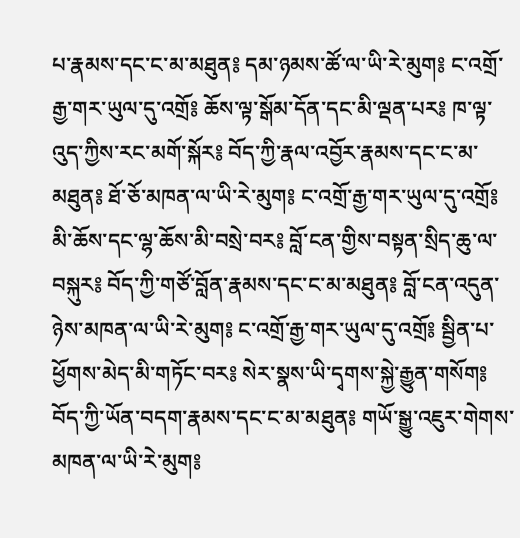པ་རྣམས་དང་ང་མ་མཐུན༔ དམ་ཉམས་ཚོ་ལ་ཡི་རེ་མུག༔ ང་འགྲོ་རྒྱ་གར་ཡུལ་དུ་འགྲོ༔ ཆོས་ལྟ་སྒོམ་དོན་དང་མི་ལྡན་པར༔ ཁ་ལྟ་འུད་ཀྱིས་རང་མགོ་སྐོར༔ བོད་ཀྱི་རྣལ་འབྱོར་རྣམས་དང་ང་མ་མཐུན༔ ཐོ་ཅོ་མཁན་ལ་ཡི་རེ་མུག༔ ང་འགྲོ་རྒྱ་གར་ཡུལ་དུ་འགྲོ༔ མི་ཆོས་དང་ལྷ་ཆོས་མི་བསྲེ་བར༔ བློ་ངན་གྱིས་བསྟན་སྲིད་ཆུ་ལ་བསྐུར༔ བོད་ཀྱི་གཙོ་བློན་རྣམས་དང་ང་མ་མཐུན༔ བློ་ངན་འདུན་ཉེས་མཁན་ལ་ཡི་རེ་མུག༔ ང་འགྲོ་རྒྱ་གར་ཡུལ་དུ་འགྲོ༔ སྦྱིན་པ་ཕྱོགས་མེད་མི་གཏོང་བར༔ སེར་སྣས་ཡི་དྭགས་སྐྱེ་རྒྱུན་གསོག༔ བོད་ཀྱི་ཡོན་བདག་རྣམས་དང་ང་མ་མཐུན༔ གཡོ་སྒྱུ་འཇུར་གེགས་མཁན་ལ་ཡི་རེ་མུག༔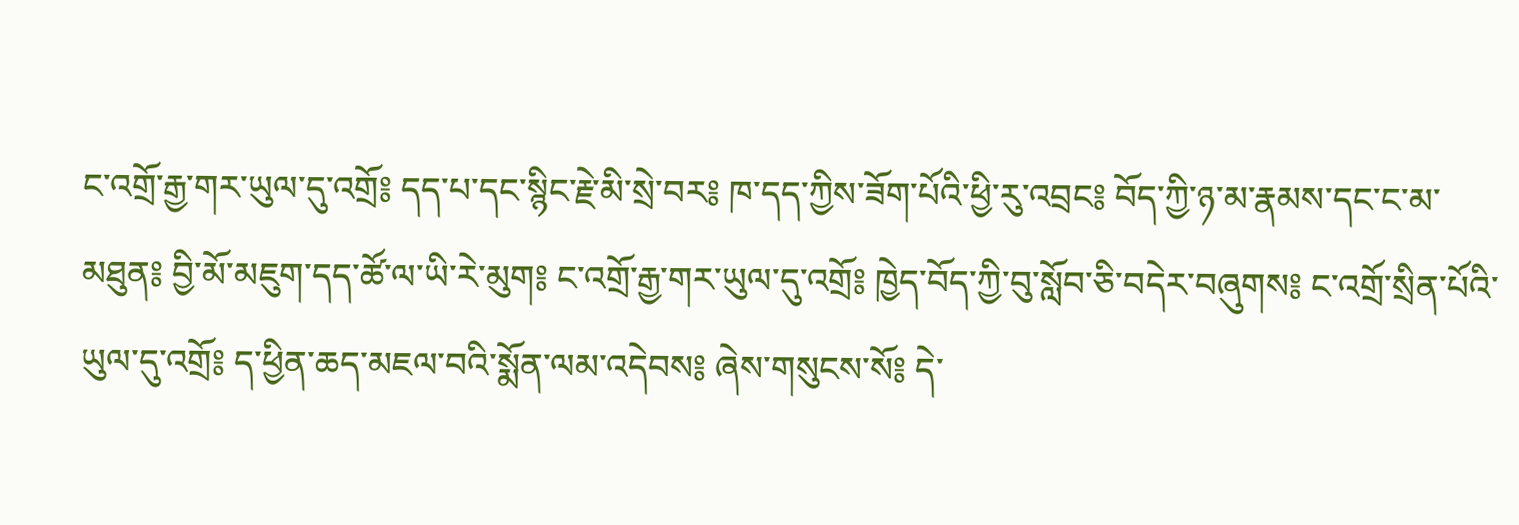ང་འགྲོ་རྒྱ་གར་ཡུལ་དུ་འགྲོ༔ དད་པ་དང་སྙིང་རྗེ་མི་སྲེ་བར༔ ཁ་དད་ཀྱིས་ཟོག་པོའི་ཕྱི་རུ་འབྲང༔ བོད་ཀྱི་ཉ་མ་རྣམས་དང་ང་མ་མཐུན༔ བྱི་མོ་མཇུག་དད་ཚོ་ལ་ཡི་རེ་མུག༔ ང་འགྲོ་རྒྱ་གར་ཡུལ་དུ་འགྲོ༔ ཁྱེད་བོད་ཀྱི་བུ་སློབ་ཅི་བདེར་བཞུགས༔ ང་འགྲོ་སྲིན་པོའི་ཡུལ་དུ་འགྲོ༔ ད་ཕྱིན་ཆད་མཇལ་བའི་སྨོན་ལམ་འདེབས༔ ཞེས་གསུངས་སོ༔ དེ་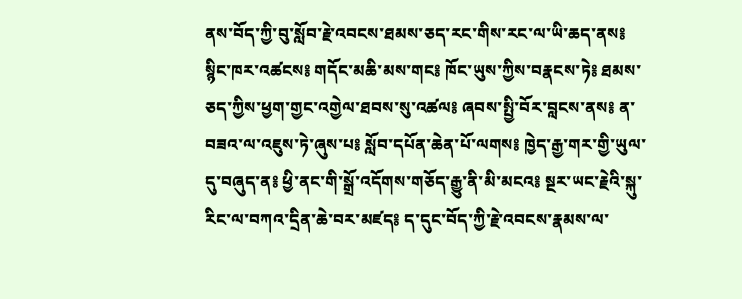ནས་བོད་ཀྱི་བུ་སློབ་རྗེ་འབངས་ཐམས་ཅད་རང་གིས་རང་ལ་ཡི་ཆད་ནས༔ སྙིང་ཁར་འཚངས༔ གདོང་མཆི་མས་གང༔ ཁོང་ཡུས་ཀྱིས་བརྣངས་ཏེ༔ ཐམས་ཅད་ཀྱིས་ཕྱག་གྱང་འགྱེལ་ཐབས་སུ་འཚལ༔ ཞབས་སྤྱི་བོར་བླངས་ནས༔ ན་བཟའ་ལ་འཇུས་ཏེ་ཞུས་པ༔ སློབ་དཔོན་ཆེན་པོ་ལགས༔ ཁྱེད་རྒྱ་གར་གྱི་ཡུལ་དུ་བཞུད་ན༔ ཕྱི་ནང་གི་སྒྲོ་འདོགས་གཅོད་རྒྱུ་ནི་མི་མངའ༔ སྔར་ཡང་རྗེའི་སྐུ་རིང་ལ་བཀའ་དྲིན་ཆེ་བར་མཛད༔ ད་དུང་བོད་ཀྱི་རྗེ་འབངས་རྣམས་ལ་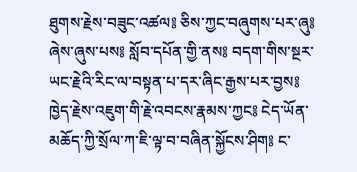ཐུགས་རྗེས་བཟུང་འཚལ༔ ཅིས་ཀྱང་བཞུགས་པར་ཞུ༔ ཞེས་ཞུས་པས༔ སློབ་དཔོན་གྱི་ནས༔ བདག་གིས་སྔར་ཡང་རྗེའི་རིང་ལ་བསྟན་པ་དར་ཞིང་རྒྱས་པར་བྱས༔ ཁྱེད་རྗེས་འཇུག་གི་རྗེ་འབངས་རྣམས་ཀྱང༔ ངེད་ཡོན་མཆོད་ཀྱི་སྲོལ་ཀ་ཇི་ལྟ་བ་བཞིན་སྐྱོངས་ཤིག༔ ང་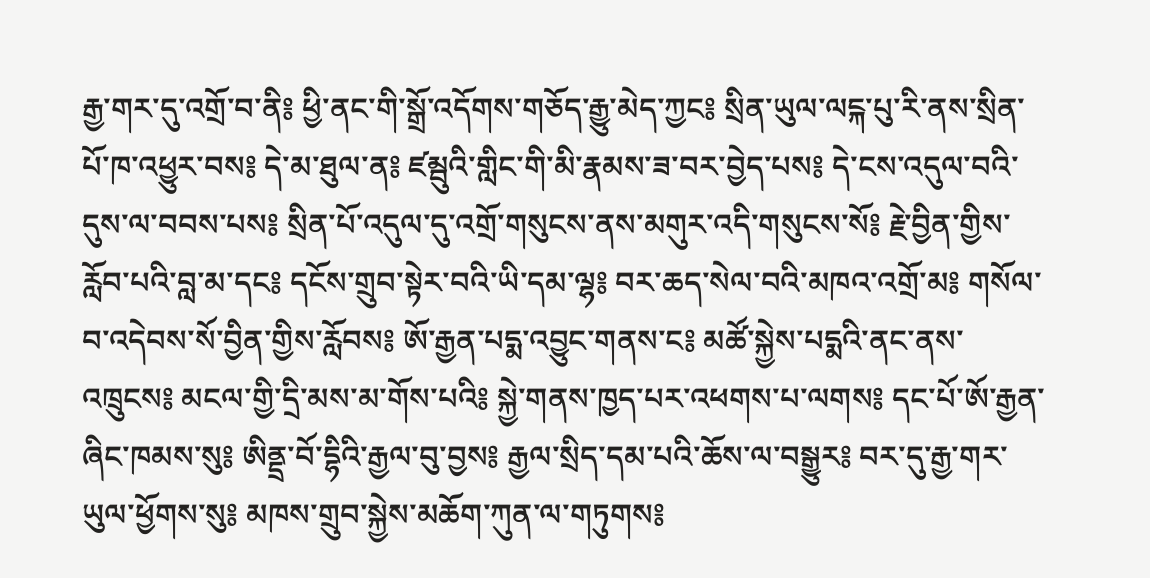རྒྱ་གར་དུ་འགྲོ་བ་ནི༔ ཕྱི་ནང་གི་སྒྲོ་འདོགས་གཅོད་རྒྱུ་མེད་ཀྱང༔ སྲིན་ཡུལ་ལངྐ་པུ་རི་ནས་སྲིན་པོ་ཁ་འཕྱུར་བས༔ དེ་མ་ཐུལ་ན༔ ཛམྦུའི་གླིང་གི་མི་རྣམས་ཟ་བར་བྱེད་པས༔ དེ་ངས་འདུལ་བའི་དུས་ལ་བབས་པས༔ སྲིན་པོ་འདུལ་དུ་འགྲོ་གསུངས་ནས་མགུར་འདི་གསུངས་སོ༔ རྗེ་བྱིན་གྱིས་རློབ་པའི་བླ་མ་དང༔ དངོས་གྲུབ་སྟེར་བའི་ཡི་དམ་ལྷ༔ བར་ཆད་སེལ་བའི་མཁའ་འགྲོ་མ༔ གསོལ་བ་འདེབས་སོ་བྱིན་གྱིས་རློབས༔ ཨོ་རྒྱན་པདྨ་འབྱུང་གནས་ང༔ མཚོ་སྐྱེས་པདྨའི་ནང་ནས་འཁྲུངས༔ མངལ་གྱི་དྲི་མས་མ་གོས་པའི༔ སྐྱེ་གནས་ཁྱད་པར་འཕགས་པ་ལགས༔ དང་པོ་ཨོ་རྒྱན་ཞིང་ཁམས་སུ༔ ཨིནྡྲ་བོ་དྷིའི་རྒྱལ་བུ་བྱས༔ རྒྱལ་སྲིད་དམ་པའི་ཆོས་ལ་བསྒྱུར༔ བར་དུ་རྒྱ་གར་ཡུལ་ཕྱོགས་སུ༔ མཁས་གྲུབ་སྐྱེས་མཆོག་ཀུན་ལ་གཏུགས༔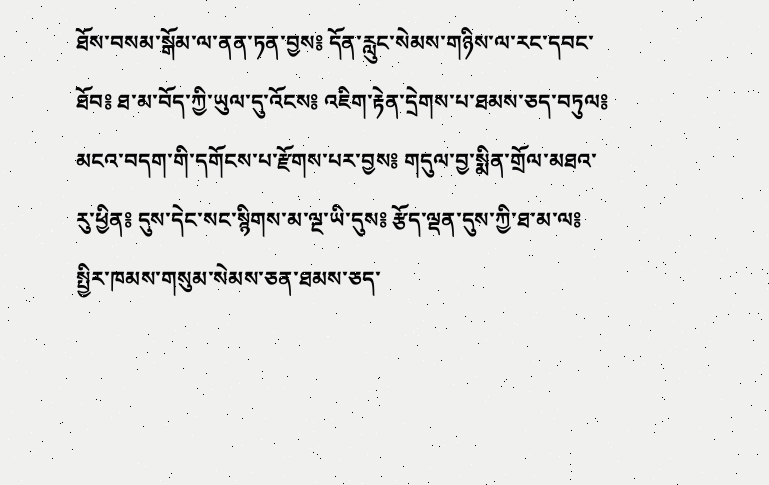ཐོས་བསམ་སྒོམ་ལ་ནན་ཏན་བྱས༔ དོན་རླུང་སེམས་གཉིས་ལ་རང་དབང་ཐོབ༔ ཐ་མ་བོད་ཀྱི་ཡུལ་དུ་འོངས༔ འཇིག་རྟེན་དྲེགས་པ་ཐམས་ཅད་བཏུལ༔ མངའ་བདག་གི་དགོངས་པ་རྫོགས་པར་བྱས༔ གདུལ་བྱ་སྨིན་གྲོལ་མཐའ་རུ་ཕྱིན༔ དུས་དེང་སང་སྙིགས་མ་ལྔ་ཡི་དུས༔ རྩོད་ལྡན་དུས་ཀྱི་ཐ་མ་ལ༔ སྤྱིར་ཁམས་གསུམ་སེམས་ཅན་ཐམས་ཅད་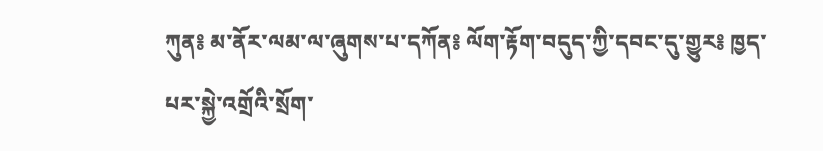ཀུན༔ མ་ནོར་ལམ་ལ་ཞུགས་པ་དཀོན༔ ལོག་རྟོག་བདུད་ཀྱི་དབང་དུ་གྱུར༔ ཁྱད་པར་སྐྱེ་འགྲོའི་སྲོག་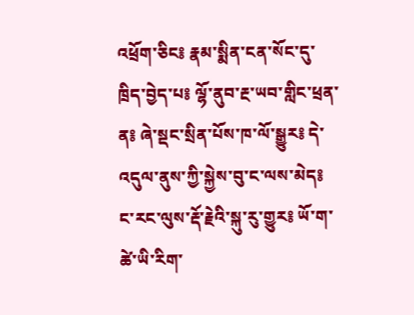འཕྲོག་ཅིང༔ རྣམ་སྨིན་ངན་སོང་དུ་ཁྲིད་བྱེད་པ༔ ལྷོ་ནུབ་རྔ་ཡབ་གླིང་ཕྲན་ན༔ ཞེ་སྡང་སྲིན་པོས་ཁ་ལོ་སྒྱུར༔ དེ་འདུལ་ནུས་ཀྱི་སྐྱེས་བུ་ང་ལས་མེད༔ ང་རང་ལུས་རྡོ་རྗེའི་སྐུ་རུ་གྱུར༔ ཡོ་ག་ཚེ་ཡི་རིག་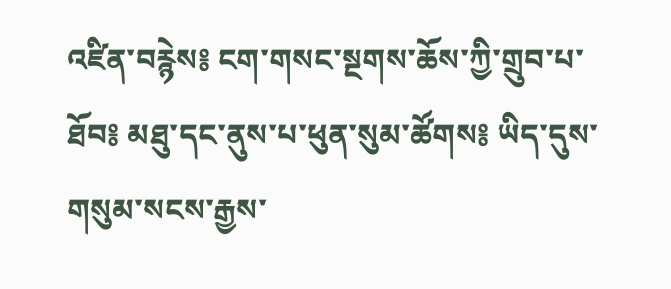འཛིན་བརྙེས༔ ངག་གསང་སྔགས་ཆོས་ཀྱི་གྲུབ་པ་ཐོབ༔ མཐུ་དང་ནུས་པ་ཕུན་སུམ་ཚོགས༔ ཡིད་དུས་གསུམ་སངས་རྒྱས་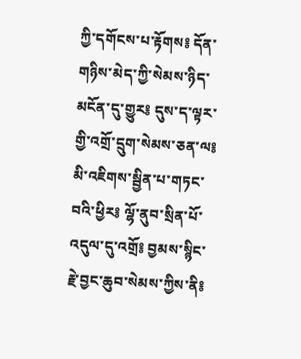ཀྱི་དགོངས་པ་རྟོགས༔ དོན་གཉིས་མེད་ཀྱི་སེམས་ཉིད་མངོན་དུ་གྱུར༔ དུས་ད་ལྟར་གྱི་འགྲོ་དྲུག་སེམས་ཅན་ལ༔ མི་འཇིགས་སྦྱིན་པ་གཏང་བའི་ཕྱིར༔ ལྷོ་ནུབ་སྲིན་པོ་འདུལ་དུ་འགྲོ༔ བྱམས་སྙིང་རྗེ་བྱང་ཆུབ་སེམས་ཀྱིས་ནི༔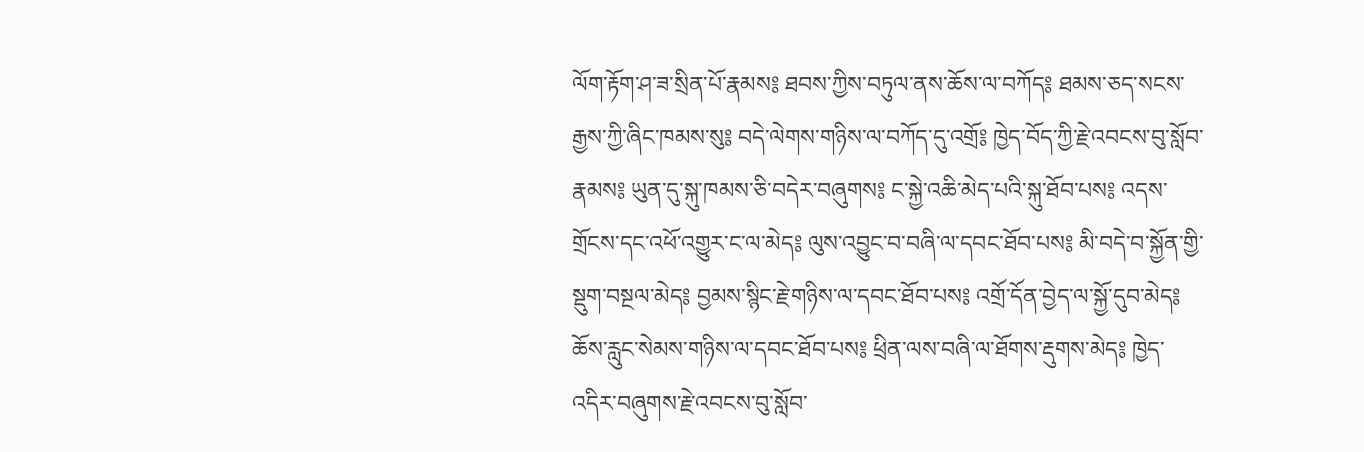ལོག་རྟོག་ཤ་ཟ་སྲིན་པོ་རྣམས༔ ཐབས་ཀྱིས་བཏུལ་ནས་ཆོས་ལ་བཀོད༔ ཐམས་ཅད་སངས་རྒྱས་ཀྱི་ཞིང་ཁམས་སུ༔ བདེ་ལེགས་གཉིས་ལ་བཀོད་དུ་འགྲོ༔ ཁྱེད་བོད་ཀྱི་རྗེ་འབངས་བུ་སློབ་རྣམས༔ ཡུན་དུ་སྐུ་ཁམས་ཅི་བདེར་བཞུགས༔ ང་སྐྱེ་འཆི་མེད་པའི་སྐུ་ཐོབ་པས༔ འདས་གྲོངས་དང་འཕོ་འགྱུར་ང་ལ་མེད༔ ལུས་འབྱུང་བ་བཞི་ལ་དབང་ཐོབ་པས༔ མི་བདེ་བ་སྐྱོན་གྱི་སྡུག་བསྔལ་མེད༔ བྱམས་སྙིང་རྗེ་གཉིས་ལ་དབང་ཐོབ་པས༔ འགྲོ་དོན་བྱེད་ལ་སྐྱོ་དུབ་མེད༔ ཆོས་རླུང་སེམས་གཉིས་ལ་དབང་ཐོབ་པས༔ ཕྲིན་ལས་བཞི་ལ་ཐོགས་རྡུགས་མེད༔ ཁྱེད་འདིར་བཞུགས་རྗེ་འབངས་བུ་སློབ་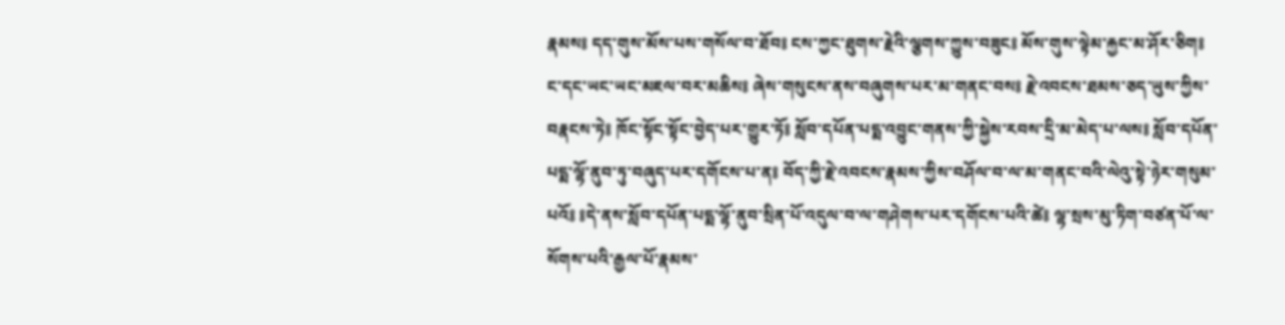རྣམས༔ དད་གུས་མོས་པས་གསོལ་བ་ཐོབ༔ ངས་ཀྱང་ཐུགས་རྗེའི་ལྕགས་ཀྱུས་བཟུང༔ མོས་གུས་ལྟེམ་རྐྱང་མ་ཤོར་ཅིག༔ ང་དང་ཡང་ཡང་མཇལ་བར་མཆིས༔ ཞེས་གསུངས་ནས་བཞུགས་པར་མ་གནང་བས༔ རྗེ་འབངས་ཐམས་ཅད་ཡུས་ཀྱིས་བརྣངས་ཏེ༔ ཁོང་སྟོང་སྟོང་བྱེད་པར་གྱུར་ཏོ༔ སློབ་དཔོན་པདྨ་འབྱུང་གནས་ཀྱི་སྐྱེས་རབས་དྲི་མ་མེད་པ་ལས༔ སློབ་དཔོན་པདྨ་ལྷོ་ནུབ་ཏུ་བཞུད་པར་དགོངས་པ་ན༔ བོད་ཀྱི་རྗེ་འབངས་རྣམས་ཀྱིས་བཤོལ་བ་ལ་མ་གནང་བའི་ལེའུ་སྟེ་ཉེར་གསུམ་པའོ༔ ༔དེ་ནས་སློབ་དཔོན་པདྨ་ལྷོ་ནུབ་སྲིན་པོ་འདུལ་བ་ལ་གཤེགས་པར་དགོངས་པའི་ཚེ༔ ལྷ་སྲས་མུ་ཏིག་བཙན་པོ་ལ་སོགས་པའི་རྒྱལ་པོ་རྣམས་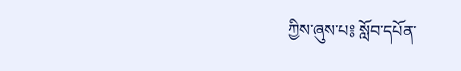ཀྱིས་ཞུས་པ༔ སློབ་དཔོན་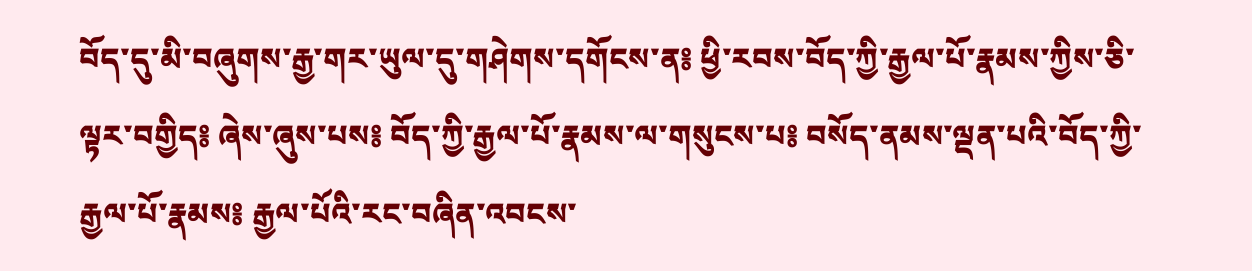བོད་དུ་མི་བཞུགས་རྒྱ་གར་ཡུལ་དུ་གཤེགས་དགོངས་ན༔ ཕྱི་རབས་བོད་ཀྱི་རྒྱལ་པོ་རྣམས་ཀྱིས་ཅི་ལྟར་བགྱིད༔ ཞེས་ཞུས་པས༔ བོད་ཀྱི་རྒྱལ་པོ་རྣམས་ལ་གསུངས་པ༔ བསོད་ནམས་ལྡན་པའི་བོད་ཀྱི་རྒྱལ་པོ་རྣམས༔ རྒྱལ་པོའི་རང་བཞིན་འབངས་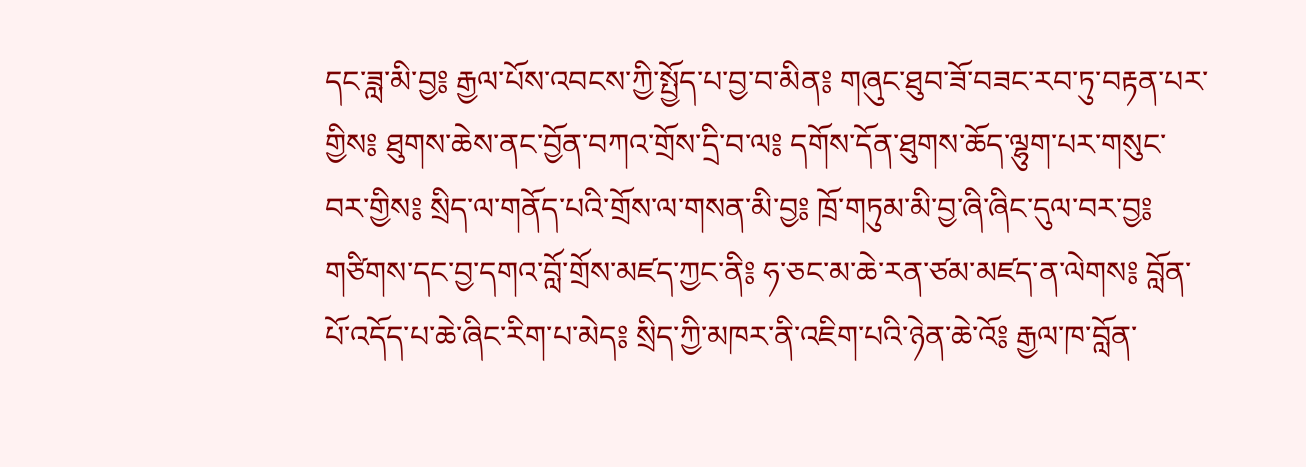དང་ཟླ་མི་བྱ༔ རྒྱལ་པོས་འབངས་ཀྱི་སྤྱོད་པ་བྱ་བ་མིན༔ གཞུང་ཐུབ་ཟོ་བཟང་རབ་ཏུ་བརྟན་པར་གྱིས༔ ཐུགས་ཆེས་ནང་བྱོན་བཀའ་གྲོས་དྲི་བ་ལ༔ དགོས་དོན་ཐུགས་ཆོད་ལྷུག་པར་གསུང་བར་གྱིས༔ སྲིད་ལ་གནོད་པའི་གྲོས་ལ་གསན་མི་བྱ༔ ཁྲོ་གཏུམ་མི་བྱ་ཞི་ཞིང་དུལ་བར་བྱ༔ གཙིགས་དང་བྱ་དགའ་བློ་གྲོས་མཛད་ཀྱང་ནི༔ ཧ་ཅང་མ་ཆེ་རན་ཙམ་མཛད་ན་ལེགས༔ བློན་པོ་འདོད་པ་ཆེ་ཞིང་རིག་པ་མེད༔ སྲིད་ཀྱི་མཁར་ནི་འཇིག་པའི་ཉེན་ཆེ་འོ༔ རྒྱལ་ཁ་བློན་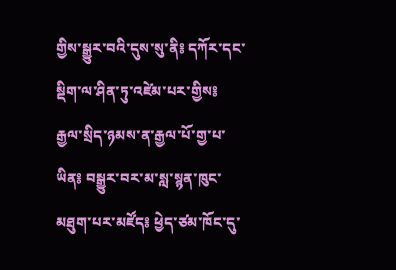གྱིས་སྒྱུར་བའི་དུས་སུ་ནི༔ དཀོར་དང་སྡིག་ལ་ཤིན་ཏུ་འཛེམ་པར་གྱིས༔ རྒྱལ་སྲིད་ཉམས་ན་རྒྱལ་པོ་གྱ་པ་ཡིན༔ བསྒྱུར་བར་མ་སླ་སྙན་ཁུང་མཐུག་པར་མཛོད༔ ཕྱེད་ཙམ་ཁོང་དུ་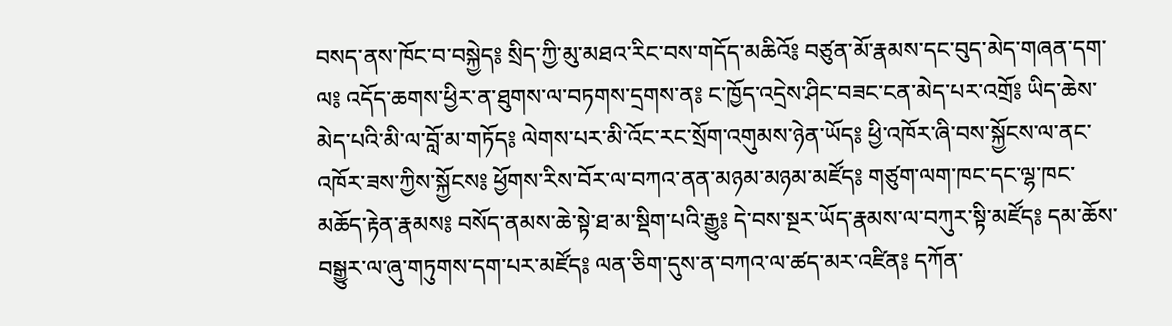བསད་ནས་ཁོང་བ་བསྐྱེད༔ སྲིད་ཀྱི་མུ་མཐའ་རིང་བས་གདོད་མཆིའོ༔ བཙུན་མོ་རྣམས་དང་བུད་མེད་གཞན་དག་ལ༔ འདོད་ཆགས་ཕྱིར་ན་ཐུགས་ལ་བཏགས་དྲགས་ན༔ ང་ཁྱོད་འདྲེས་ཤིང་བཟང་ངན་མེད་པར་འགྲོ༔ ཡིད་ཆེས་མེད་པའི་མི་ལ་བློ་མ་གཏོད༔ ལེགས་པར་མི་འོང་རང་སྲོག་འགུམས་ཉེན་ཡོད༔ ཕྱི་འཁོར་ཞི་བས་སྐྱོངས་ལ་ནང་འཁོར་ཟས་ཀྱིས་སྐྱོངས༔ ཕྱོགས་རིས་བོར་ལ་བཀའ་ནན་མཉམ་མཉམ་མཛོད༔ གཙུག་ལག་ཁང་དང་ལྷ་ཁང་མཆོད་རྟེན་རྣམས༔ བསོད་ནམས་ཆེ་སྟེ་ཐ་མ་སྡིག་པའི་རྒྱུ༔ དེ་བས་སྔར་ཡོད་རྣམས་ལ་བཀུར་སྟི་མཛོད༔ དམ་ཆོས་བསྒྱུར་ལ་ཞུ་གཏུགས་དག་པར་མཛོད༔ ལན་ཅིག་དུས་ན་བཀའ་ལ་ཚད་མར་འཛིན༔ དཀོན་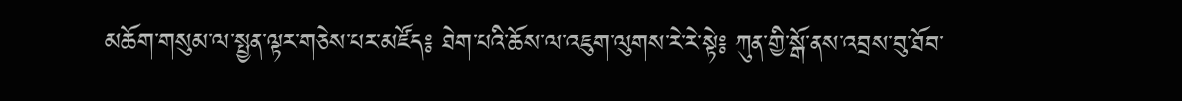མཆོག་གསུམ་ལ་སྤྱན་ལྟར་གཅེས་པར་མཛོད༔ ཐེག་པའི་ཆོས་ལ་འཇུག་ལུགས་རེ་རེ་སྟེ༔ ཀུན་གྱི་སྒོ་ནས་འབྲས་བུ་ཐོབ་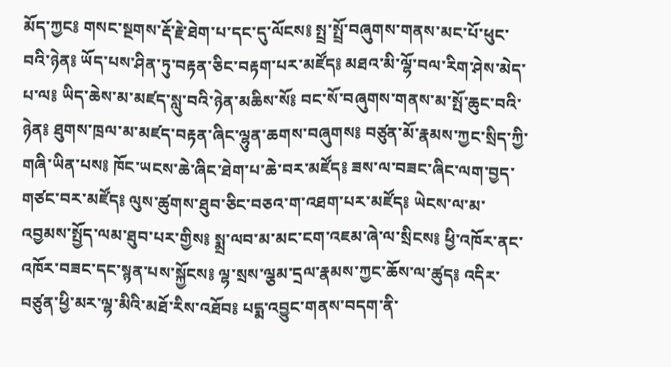མོད་ཀྱང༔ གསང་སྔགས་རྡོ་རྗེ་ཐེག་པ་དང་དུ་ལོངས༔ སྤྲ་སྤྲོ་བཞུགས་གནས་མང་པོ་ཕུང་བའི་ཉེན༔ ཡོད་པས་ཤིན་ཏུ་བརྟན་ཅིང་བརྟག་པར་མཛོད༔ མཐའ་མི་ལྷོ་བལ་རིག་ཤེས་མེད་པ་ལ༔ ཡིད་ཆེས་མ་མཛད་སླུ་བའི་ཉེན་མཆིས་སོ༔ བང་སོ་བཞུགས་གནས་མ་སྤོ་ཆུང་བའི་ཉེན༔ ཐུགས་ཁྲལ་མ་མཛད་བརྟན་ཞིང་ལྷུན་ཆགས་བཞུགས༔ བཙུན་མོ་རྣམས་ཀྱང་སྲིད་ཀྱི་གཞི་ཡིན་པས༔ ཁོང་ཡངས་ཆེ་ཞིང་ཐེག་པ་ཆེ་བར་མཛོད༔ ཟས་ལ་བཟང་ཞིང་ལག་བྱད་གཙང་བར་མཛོད༔ ལུས་ཚུགས་ཐུབ་ཅིང་བཅའ་ག་འཐག་པར་མཛོད༔ ཡེངས་ལ་མ་འབྱམས་སྤྱོད་ལམ་ཐུབ་པར་གྱིས༔ སྨྲ་ལབ་མ་མང་ངག་འཇམ་ཞེ་ལ་སྲིངས༔ ཕྱི་འཁོར་ནང་འཁོར་བཟང་དང་སྙན་པས་སྐྱོངས༔ ལྷ་སྲས་ལྕམ་དྲལ་རྣམས་ཀྱང་ཆོས་ལ་ཚུད༔ འདིར་བཙུན་ཕྱི་མར་ལྷ་མིའི་མཐོ་རིས་འཐོབ༔ པདྨ་འབྱུང་གནས་བདག་ནི་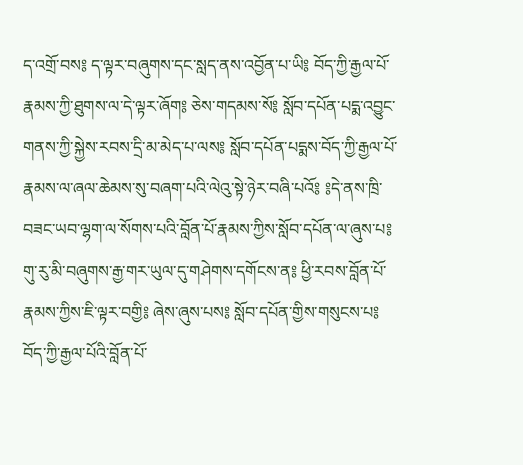ད་འགྲོ་བས༔ ད་ལྟར་བཞུགས་དང་སླད་ནས་འབྱོན་པ་ཡི༔ བོད་ཀྱི་རྒྱལ་པོ་རྣམས་ཀྱི་ཐུགས་ལ་དེ་ལྟར་ཞོག༔ ཅེས་གདམས་སོ༔ སློབ་དཔོན་པདྨ་འབྱུང་གནས་ཀྱི་སྐྱེས་རབས་དྲི་མ་མེད་པ་ལས༔ སློབ་དཔོན་པདྨས་བོད་ཀྱི་རྒྱལ་པོ་རྣམས་ལ་ཞལ་ཆེམས་སུ་བཞག་པའི་ལེའུ་སྟེ་ཉེར་བཞི་པའོ༔ ༔དེ་ནས་ཁྲི་བཟང་ཡབ་ལྷག་ལ་སོགས་པའི་བློན་པོ་རྣམས་ཀྱིས་སློབ་དཔོན་ལ་ཞུས་པ༔ གུ་རུ་མི་བཞུགས་རྒྱ་གར་ཡུལ་དུ་གཤེགས་དགོངས་ན༔ ཕྱི་རབས་བློན་པོ་རྣམས་ཀྱིས་ཇི་ལྟར་བགྱི༔ ཞེས་ཞུས་པས༔ སློབ་དཔོན་གྱིས་གསུངས་པ༔ བོད་ཀྱི་རྒྱལ་པོའི་བློན་པོ་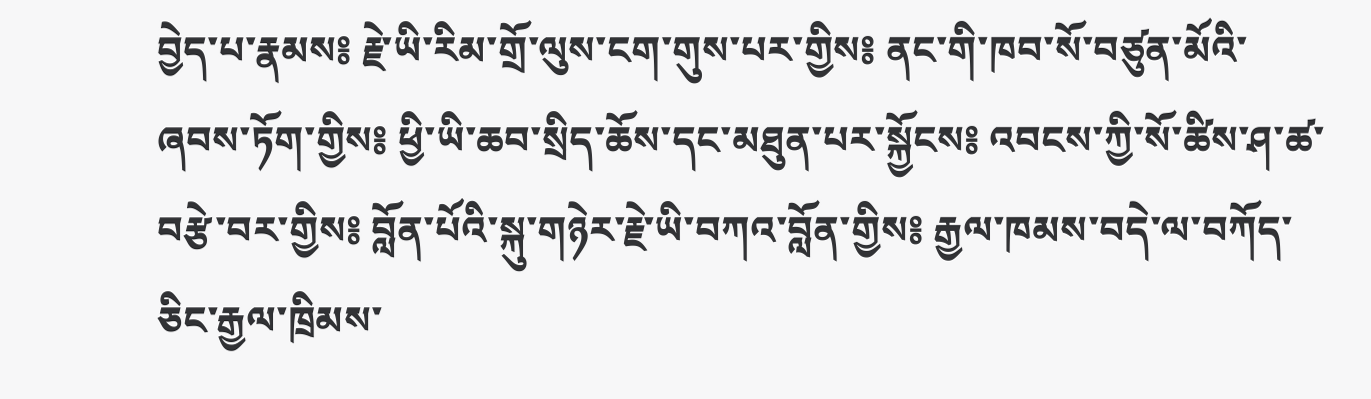བྱེད་པ་རྣམས༔ རྗེ་ཡི་རིམ་གྲོ་ལུས་ངག་གུས་པར་གྱིས༔ ནང་གི་ཁབ་སོ་བཙུན་མོའི་ཞབས་ཏོག་གྱིས༔ ཕྱི་ཡི་ཆབ་སྲིད་ཆོས་དང་མཐུན་པར་སྐྱོངས༔ འབངས་ཀྱི་སོ་ཚིས་ཤ་ཚ་བརྩེ་བར་གྱིས༔ བློན་པོའི་སྐུ་གཉེར་རྗེ་ཡི་བཀའ་བློན་གྱིས༔ རྒྱལ་ཁམས་བདེ་ལ་བཀོད་ཅིང་རྒྱལ་ཁྲིམས་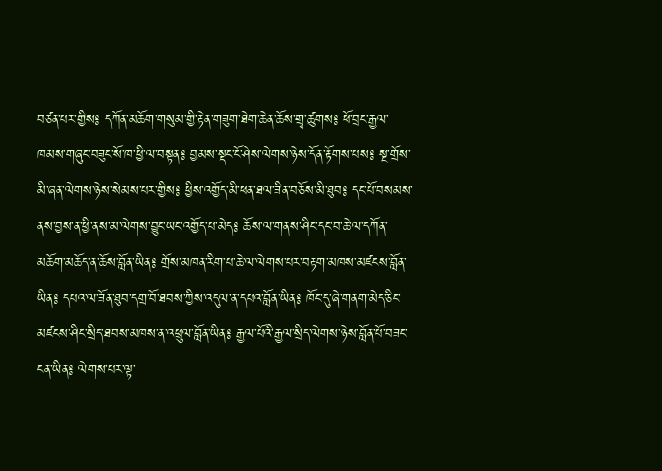བཙན་པར་གྱིས༔ དཀོན་མཆོག་གསུམ་གྱི་རྟེན་གཟུག་ཐེག་ཆེན་ཆོས་གྲྭ་ཚུགས༔ ཕོ་བྲང་རྒྱལ་ཁམས་གཞུང་བཟུང་སོ་ཁ་ཕྱི་ལ་བསྟན༔ བྱམས་སྡང་ངོ་ཤེས་ལེགས་ཉེས་དོན་རྟོགས་པས༔ སྔ་གྲོས་མི་ཞན་ལེགས་ཉེས་སེམས་པར་གྱིས༔ ཕྱིས་འགྱོད་མི་ཕན་ཐལ་ཟིན་བཅོས་མི་ཐུབ༔ དང་པོ་བསམས་ནས་བྱས་ན་ཕྱི་ནས་མ་ལེགས་བྱུང་ཡང་འགྱོད་པ་མེད༔ ཆོས་ལ་གནས་ཤིང་དང་བ་ཆེ་ལ་དཀོན་མཆོག་མཆོད་ན་ཆོས་བློན་ཡིན༔ གྲོས་མཁན་རིག་པ་ཆེ་ལ་ལེགས་པར་བརྟག་མཁས་མཛངས་བློན་ཡིན༔ དཔའ་ལ་ཟོན་ཐུབ་དགྲ་བོ་ཐབས་ཀྱིས་འདུལ་ན་དཔའ་བློན་ཡིན༔ ཁོང་དུ་ཞེ་གནག་མེད་ཅིང་མཛངས་ཤིང་སྲིད་ཐབས་མཁས་ན་འཕྲུལ་བློན་ཡིན༔ རྒྱལ་པོའི་རྒྱལ་སྲིད་ལེགས་ཉེས་བློན་པོ་བཟང་ངན་ཡིན༔ ལེགས་པར་ལྟ་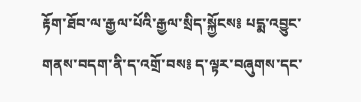རྟོག་ཐོབ་ལ་རྒྱལ་པོའི་རྒྱལ་སྲིད་སྐྱོངས༔ པདྨ་འབྱུང་གནས་བདག་ནི་ད་འགྲོ་བས༔ ད་ལྟར་བཞུགས་དང་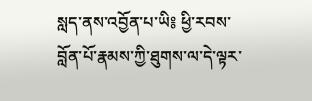སླད་ནས་འབྱོན་པ་ཡི༔ ཕྱི་རབས་བློན་པོ་རྣམས་ཀྱི་ཐུགས་ལ་དེ་ལྟར་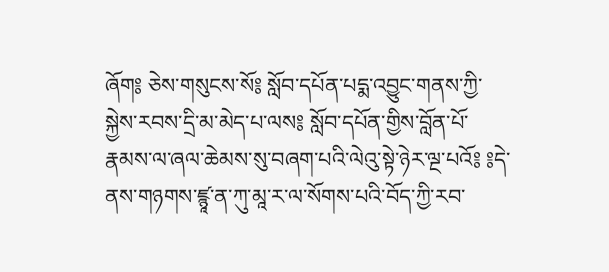ཞོག༔ ཅེས་གསུངས་སོ༔ སློབ་དཔོན་པདྨ་འབྱུང་གནས་ཀྱི་སྐྱེས་རབས་དྲི་མ་མེད་པ་ལས༔ སློབ་དཔོན་གྱིས་བློན་པོ་རྣམས་ལ་ཞལ་ཆེམས་སུ་བཞག་པའི་ལེའུ་སྟེ་ཉེར་ལྔ་པའོ༔ ༔དེ་ནས་གཉགས་ཛྙཱ་ན་ཀུ་མཱ་ར་ལ་སོགས་པའི་བོད་ཀྱི་རབ་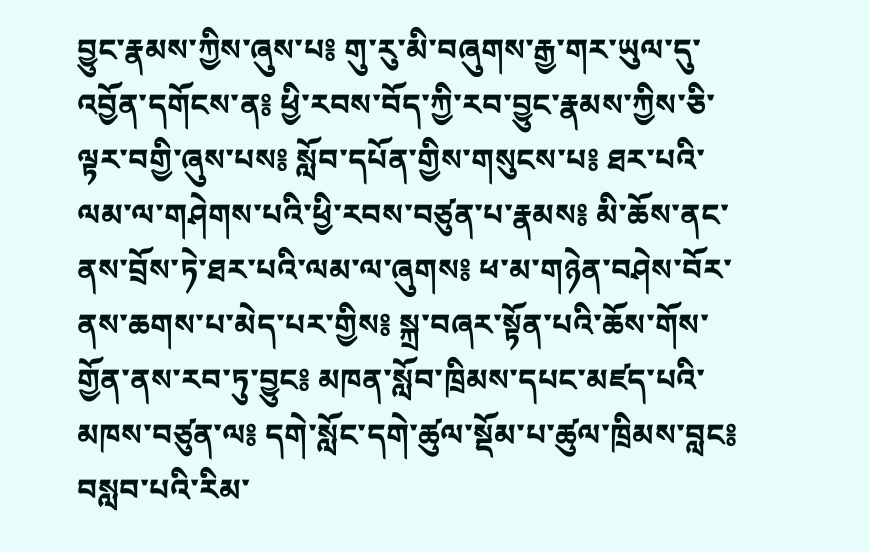བྱུང་རྣམས་ཀྱིས་ཞུས་པ༔ གུ་རུ་མི་བཞུགས་རྒྱ་གར་ཡུལ་དུ་འབྱོན་དགོངས་ན༔ ཕྱི་རབས་བོད་ཀྱི་རབ་བྱུང་རྣམས་ཀྱིས་ཅི་ལྟར་བགྱི་ཞུས་པས༔ སློབ་དཔོན་གྱིས་གསུངས་པ༔ ཐར་པའི་ལམ་ལ་གཤེགས་པའི་ཕྱི་རབས་བཙུན་པ་རྣམས༔ མི་ཆོས་ནང་ནས་བྲོས་ཏེ་ཐར་པའི་ལམ་ལ་ཞུགས༔ ཕ་མ་གཉེན་བཤེས་བོར་ནས་ཆགས་པ་མེད་པར་གྱིས༔ སྐྲ་བཞར་སྟོན་པའི་ཆོས་གོས་གྱོན་ནས་རབ་ཏུ་བྱུང༔ མཁན་སློབ་ཁྲིམས་དཔང་མཛད་པའི་མཁས་བཙུན་ལ༔ དགེ་སློང་དགེ་ཚུལ་སྡོམ་པ་ཚུལ་ཁྲིམས་བླང༔ བསླབ་པའི་རིམ་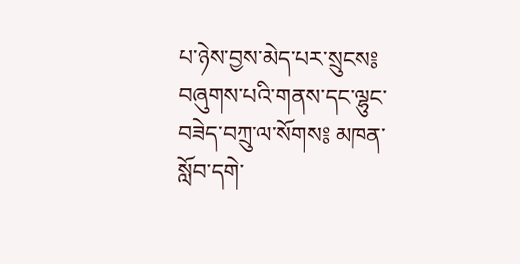པ་ཉེས་བྱས་མེད་པར་སྲུངས༔ བཞུགས་པའི་གནས་དང་ལྷུང་བཟེད་བཀྲུ་ལ་སོགས༔ མཁན་སློབ་དགེ་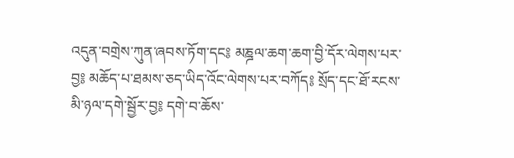འདུན་བགྲེས་ཀུན་ཞབས་ཏོག་དང༔ མཎྜལ་ཆག་ཆག་བྱི་དོར་ལེགས་པར་བྱ༔ མཆོད་པ་ཐམས་ཅད་ཡིད་འོང་ལེགས་པར་བཀོད༔ སྲོད་དང་ཐོ་རངས་མི་ཉལ་དགེ་སྦྱོར་བྱ༔ དགེ་བ་ཆོས་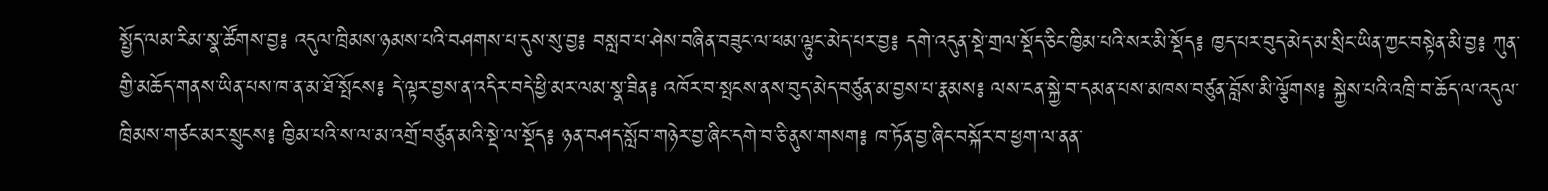སྤྱོད་ལམ་རིམ་སྣ་ཚོགས་བྱ༔ འདུལ་ཁྲིམས་ཉམས་པའི་བཤགས་པ་དུས་སུ་བྱ༔ བསླབ་པ་ཤེས་བཞིན་བཟུང་ལ་ཕམ་ལྟུང་མེད་པར་བྱ༔ དགེ་འདུན་སྡེ་གྲལ་སྡོད་ཅིང་ཁྱིམ་པའི་སར་མི་སྡོད༔ ཁྱད་པར་བུད་མེད་མ་སྲིང་ཡིན་ཀྱང་བསྟེན་མི་བྱ༔ ཀུན་གྱི་མཆོད་གནས་ཡིན་པས་ཁ་ན་མ་ཐོ་སྤོངས༔ དེ་ལྟར་བྱས་ན་འདིར་བདེ་ཕྱི་མར་ལམ་སྣ་ཟིན༔ འཁོར་བ་སྤངས་ནས་བུད་མེད་བཙུན་མ་བྱས་པ་རྣམས༔ ལས་ངན་སྐྱེ་བ་དམན་པས་མཁས་བཙུན་བློས་མི་ལྕོགས༔ སྐྱེས་པའི་འཁྲི་བ་ཆོད་ལ་འདུལ་ཁྲིམས་གཙང་མར་སྲུངས༔ ཁྱིམ་པའི་ས་ལ་མ་འགྲོ་བཙུན་མའི་སྡེ་ལ་སྡོད༔ ཉན་བཤད་སློབ་གཉེར་བྱ་ཞིང་དགེ་བ་ཅི་ནུས་གསག༔ ཁ་ཏོན་བྱ་ཞིང་བསྐོར་བ་ཕྱག་ལ་ནན་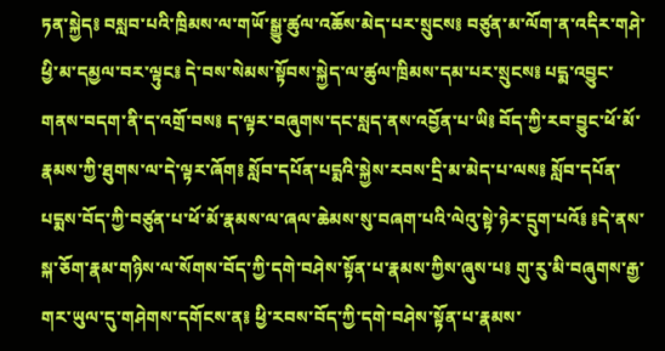ཏན་སྐྱེད༔ བསླབ་པའི་ཁྲིམས་ལ་གཡོ་སྒྱུ་ཚུལ་འཆོས་མེད་པར་སྲུངས༔ བཙུན་མ་ལོག་ན་འདིར་གཤེ་ཕྱི་མ་དམྱལ་བར་ལྟུང༔ དེ་བས་སེམས་སྟོབས་སྐྱེད་ལ་ཚུལ་ཁྲིམས་དམ་པར་སྲུངས༔ པདྨ་འབྱུང་གནས་བདག་ནི་ད་འགྲོ་བས༔ ད་ལྟར་བཞུགས་དང་སླད་ནས་འབྱོན་པ་ཡི༔ བོད་ཀྱི་རབ་བྱུང་ཕོ་མོ་རྣམས་ཀྱི་ཐུགས་ལ་དེ་ལྟར་ཞོག༔ སློབ་དཔོན་པདྨའི་སྐྱེས་རབས་དྲི་མ་མེད་པ་ལས༔ སློབ་དཔོན་པདྨས་བོད་ཀྱི་བཙུན་པ་ཕོ་མོ་རྣམས་ལ་ཞལ་ཆེམས་སུ་བཞག་པའི་ལེའུ་སྟེ་ཉེར་དྲུག་པའོ༔ ༔དེ་ནས་སྐ་ཅོག་རྣམ་གཉིས་ལ་སོགས་བོད་ཀྱི་དགེ་བཤེས་སྟོན་པ་རྣམས་ཀྱིས་ཞུས་པ༔ གུ་རུ་མི་བཞུགས་རྒྱ་གར་ཡུལ་དུ་གཤེགས་དགོངས་ན༔ ཕྱི་རབས་བོད་ཀྱི་དགེ་བཤེས་སྟོན་པ་རྣམས་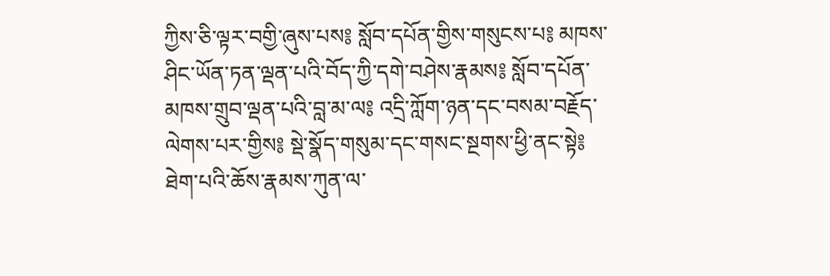ཀྱིས་ཅི་ལྟར་བགྱི་ཞུས་པས༔ སློབ་དཔོན་གྱིས་གསུངས་པ༔ མཁས་ཤིང་ཡོན་ཏན་ལྡན་པའི་བོད་ཀྱི་དགེ་བཤེས་རྣམས༔ སློབ་དཔོན་མཁས་གྲུབ་ལྡན་པའི་བླ་མ་ལ༔ འདྲི་ཀློག་ཉན་དང་བསམ་བརྗོད་ལེགས་པར་གྱིས༔ སྡེ་སྣོད་གསུམ་དང་གསང་སྔགས་ཕྱི་ནང་སྟེ༔ ཐེག་པའི་ཆོས་རྣམས་ཀུན་ལ་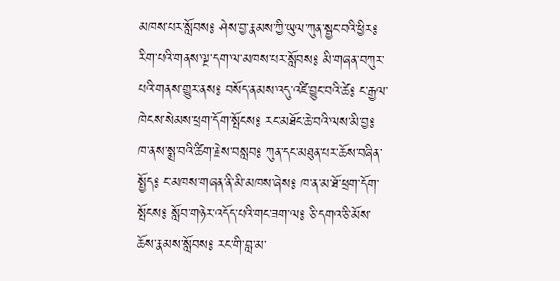མཁས་པར་སློབས༔ ཤེས་བྱ་རྣམས་ཀྱི་ཡུལ་ཀུན་སྦྱང་བའི་ཕྱིར༔ རིག་པའི་གནས་ལྔ་དག་ལ་མཁས་པར་སློབས༔ མི་གཞན་བཀུར་པའི་གནས་གྱུར་ནས༔ བསོད་ནམས་འདུ་འཛི་བྱུང་བའི་ཚེ༔ ང་རྒྱལ་ཁེངས་སེམས་ཕྲག་དོག་སྤོངས༔ རང་མཐོང་ཆེ་བའི་ལས་མི་བྱ༔ ཁ་ནས་སྨྲ་བའི་ཚིག་རྗེས་བསླབ༔ ཀུན་དང་མཐུན་པར་ཆོས་བཞིན་སྤྱོད༔ ང་མཁས་གཞན་ནི་མི་མཁས་ཞེས༔ ཁ་ན་མ་ཐོ་ཕྲག་དོག་སྤོངས༔ སློབ་གཉེར་འདོད་པའི་གང་ཟག་ལ༔ ཅི་དགའ་ཅི་མོས་ཆོས་རྣམས་སློབས༔ རང་གི་བླ་མ་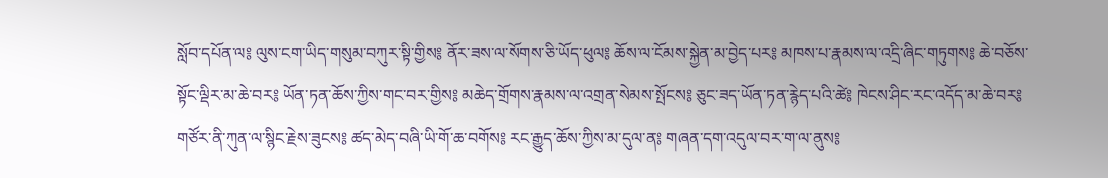སློབ་དཔོན་ལ༔ ལུས་ངག་ཡིད་གསུམ་བཀུར་སྟི་གྱིས༔ ནོར་ཟས་ལ་སོགས་ཅི་ཡོད་ཕུལ༔ ཆོས་ལ་ངོམས་སྐྱེན་མ་བྱེད་པར༔ མཁས་པ་རྣམས་ལ་འདྲི་ཞིང་གཏུགས༔ ཆེ་བཅོས་སྟོང་ལྡིར་མ་ཆེ་བར༔ ཡོན་ཏན་ཆོས་ཀྱིས་གང་བར་གྱིས༔ མཆེད་གྲོགས་རྣམས་ལ་འགྲན་སེམས་སྤོངས༔ ཅུང་ཟད་ཡོན་ཏན་རྙེད་པའི་ཚེ༔ ཁེངས་ཤིང་རང་འདོད་མ་ཆེ་བར༔ གཙོར་ནི་ཀུན་ལ་སྙིང་རྗེས་ཟུངས༔ ཚད་མེད་བཞི་ཡི་གོ་ཆ་བགོས༔ རང་རྒྱུད་ཆོས་ཀྱིས་མ་དུལ་ན༔ གཞན་དག་འདུལ་བར་ག་ལ་ནུས༔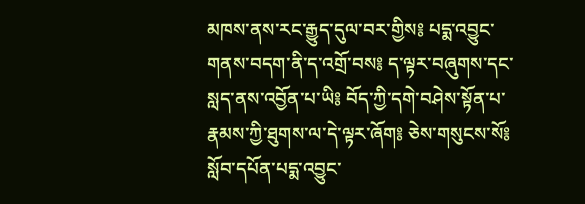མཁས་ནས་རང་རྒྱུད་དུལ་བར་གྱིས༔ པདྨ་འབྱུང་གནས་བདག་ནི་ད་འགྲོ་བས༔ ད་ལྟར་བཞུགས་དང་སླད་ནས་འབྱོན་པ་ཡི༔ བོད་ཀྱི་དགེ་བཤེས་སྟོན་པ་རྣམས་ཀྱི་ཐུགས་ལ་དེ་ལྟར་ཞོག༔ ཅེས་གསུངས་སོ༔ སློབ་དཔོན་པདྨ་འབྱུང་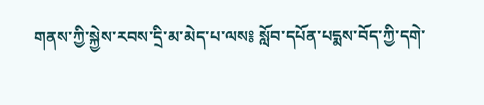གནས་ཀྱི་སྐྱེས་རབས་དྲི་མ་མེད་པ་ལས༔ སློབ་དཔོན་པདྨས་བོད་ཀྱི་དགེ་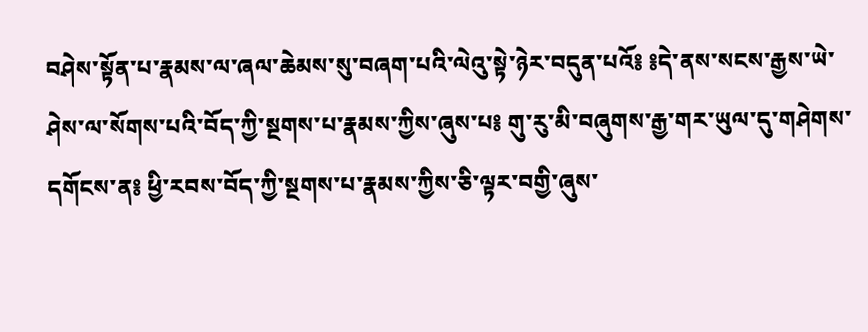བཤེས་སྟོན་པ་རྣམས་ལ་ཞལ་ཆེམས་སུ་བཞག་པའི་ལེའུ་སྟེ་ཉེར་བདུན་པའོ༔ ༔དེ་ནས་སངས་རྒྱས་ཡེ་ཤེས་ལ་སོགས་པའི་བོད་ཀྱི་སྔགས་པ་རྣམས་ཀྱིས་ཞུས་པ༔ གུ་རུ་མི་བཞུགས་རྒྱ་གར་ཡུལ་དུ་གཤེགས་དགོངས་ན༔ ཕྱི་རབས་བོད་ཀྱི་སྔགས་པ་རྣམས་ཀྱིས་ཅི་ལྟར་བགྱི་ཞུས་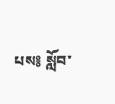པས༔ སློབ་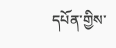དཔོན་གྱིས་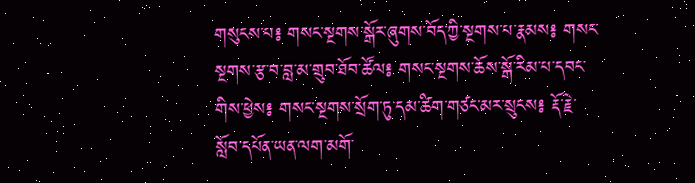གསུངས་པ༔ གསང་སྔགས་སྒོར་ཞུགས་བོད་ཀྱི་སྔགས་པ་རྣམས༔ གསང་སྔགས་རྩ་བ་བླ་མ་གྲུབ་ཐོབ་ཚོལ༔ གསང་སྔགས་ཆོས་སྒོ་རིམ་པ་དབང་གིས་ཕྱེས༔ གསང་སྔགས་སྲོག་ཏུ་དམ་ཚིག་གཙང་མར་སྲུངས༔ རྡོ་རྗེ་སློབ་དཔོན་ཡན་ལག་མགོ་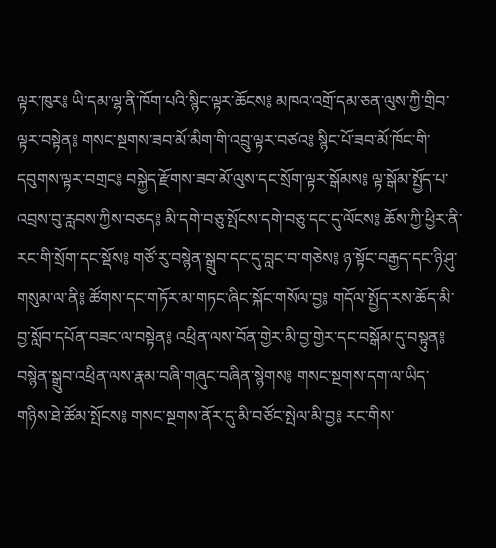ལྟར་ཁུར༔ ཡི་དམ་ལྷ་ནི་ཁོག་པའི་སྙིང་ལྟར་ཆོངས༔ མཁའ་འགྲོ་དམ་ཅན་ལུས་ཀྱི་གྲིབ་ལྟར་བསྟེན༔ གསང་སྔགས་ཟབ་མོ་མིག་གི་འབྲུ་ལྟར་བཙའ༔ སྙིང་པོ་ཟབ་མོ་ཁོང་གི་དབུགས་ལྟར་བགྲང༔ བསྐྱེད་རྫོགས་ཟབ་མོ་ལུས་དང་སྲོག་ལྟར་སྒོམས༔ ལྟ་སྒོམ་སྤྱོད་པ་འབྲས་བུ་རླབས་ཀྱིས་བཅད༔ མི་དགེ་བཅུ་སྤོངས་དགེ་བཅུ་དང་དུ་ལོངས༔ ཆོས་ཀྱི་ཕྱིར་ནི་རང་གི་སྲོག་དང་སྡོས༔ གཙོ་རུ་བསྙེན་སྒྲུབ་དང་དུ་བླང་བ་གཅེས༔ ཉ་སྟོང་བརྒྱད་དང་ཉི་ཤུ་གསུམ་ལ་ནི༔ ཚོགས་དང་གཏོར་མ་གཏང་ཞིང་སྐོང་གསོལ་བྱ༔ གདོལ་སྤྱོད་རས་ཆོད་མི་བྱ་སློབ་དཔོན་བཟང་ལ་བསྟེན༔ འཕྲིན་ལས་བོན་གྱེར་མི་བྱ་གྱེར་དང་བསྒོམ་དུ་བསྟུན༔ བསྙེན་སྒྲུབ་འཕྲིན་ལས་རྣམ་བཞི་གཞུང་བཞིན་སྙེགས༔ གསང་སྔགས་དག་ལ་ཡིད་གཉིས་ཐེ་ཚོམ་སྤོངས༔ གསང་སྔགས་ནོར་དུ་མི་བཙོང་སྤེལ་མི་བྱ༔ རང་གིས་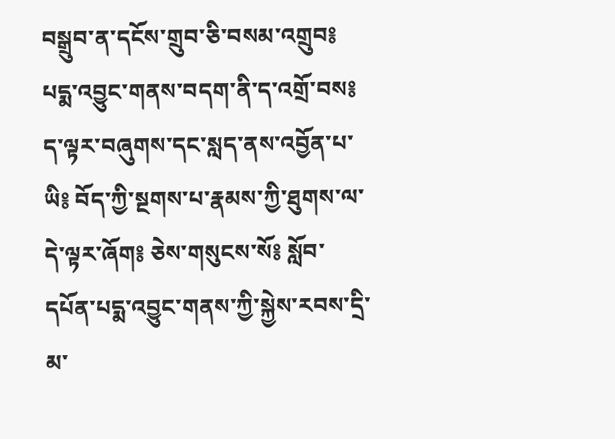བསྒྲུབ་ན་དངོས་གྲུབ་ཅི་བསམ་འགྲུབ༔ པདྨ་འབྱུང་གནས་བདག་ནི་ད་འགྲོ་བས༔ ད་ལྟར་བཞུགས་དང་སླད་ནས་འབྱོན་པ་ཡི༔ བོད་ཀྱི་སྔགས་པ་རྣམས་ཀྱི་ཐུགས་ལ་དེ་ལྟར་ཞོག༔ ཅེས་གསུངས་སོ༔ སློབ་དཔོན་པདྨ་འབྱུང་གནས་ཀྱི་སྐྱེས་རབས་དྲི་མ་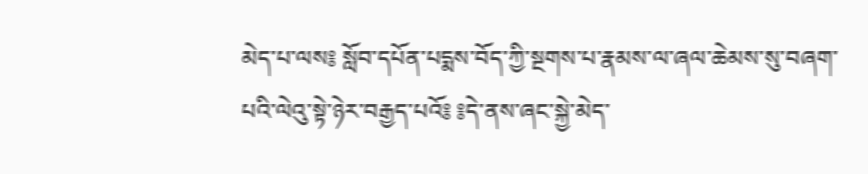མེད་པ་ལས༔ སློབ་དཔོན་པདྨས་བོད་ཀྱི་སྔགས་པ་རྣམས་ལ་ཞལ་ཆེམས་སུ་བཞག་པའི་ལེའུ་སྟེ་ཉེར་བརྒྱད་པའོ༔ ༔དེ་ནས་ཞང་སྐྱེ་མེད་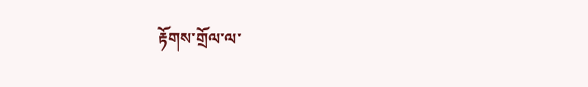རྟོགས་གྲོལ་ལ་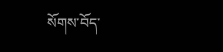སོགས་བོད་